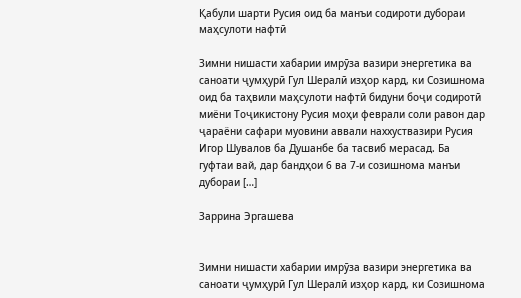Қабули шарти Русия оид ба манъи содироти дубораи маҳсулоти нафтӣ

Зимни нишасти хабарии имрӯза вазири энергетика ва саноати ҷумҳурӣ Гул Шералӣ изҳор кард, ки Созишнома оид ба таҳвили маҳсулоти нафтӣ бидуни боҷи содиротӣ миёни Тоҷикистону Русия моҳи феврали соли равон дар ҷараёни сафари муовини аввали наххуствазири Русия Игор Шувалов ба Душанбе ба тасвиб мерасад. Ба гуфтаи вай, дар бандҳои 6 ва 7-и созишнома манъи дубораи […]

Заррина Эргашева


Зимни нишасти хабарии имрӯза вазири энергетика ва саноати ҷумҳурӣ Гул Шералӣ изҳор кард, ки Созишнома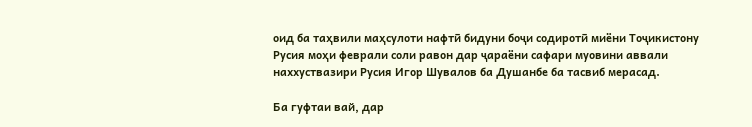оид ба таҳвили маҳсулоти нафтӣ бидуни боҷи содиротӣ миёни Тоҷикистону Русия моҳи феврали соли равон дар ҷараёни сафари муовини аввали наххуствазири Русия Игор Шувалов ба Душанбе ба тасвиб мерасад.

Ба гуфтаи вай, дар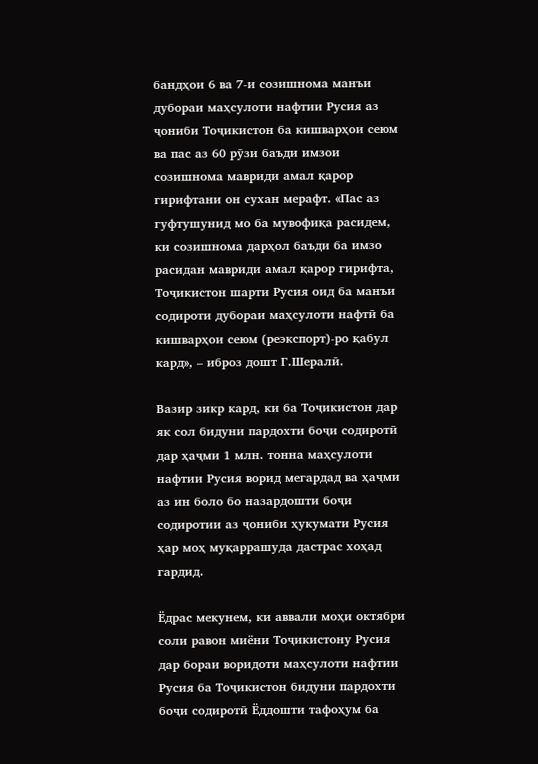бандҳои 6 ва 7-и созишнома манъи дубораи маҳсулоти нафтии Русия аз ҷониби Тоҷикистон ба кишварҳои сеюм ва пас аз 60 рӯзи баъди имзои созишнома мавриди амал қарор гирифтани он сухан мерафт. «Пас аз гуфтушунид мо ба мувофиқа расидем, ки созишнома дарҳол баъди ба имзо расидан мавриди амал қарор гирифта, Тоҷикистон шарти Русия оид ба манъи содироти дубораи маҳсулоти нафтӣ ба кишварҳои сеюм (реэкспорт)-ро қабул кард», – иброз дошт Г.Шералӣ.

Вазир зикр кард, ки ба Тоҷикистон дар як сол бидуни пардохти боҷи содиротӣ дар ҳаҷми 1 млн. тонна маҳсулоти нафтии Русия ворид мегардад ва ҳаҷми аз ин боло бо назардошти боҷи содиротии аз ҷониби ҳукумати Русия ҳар моҳ муқаррашуда дастрас хоҳад гардид.

Ёдрас мекунем, ки аввали моҳи октябри соли равон миёни Тоҷикистону Русия дар бораи воридоти маҳсулоти нафтии Русия ба Тоҷикистон бидуни пардохти боҷи содиротӣ Ёддошти тафоҳум ба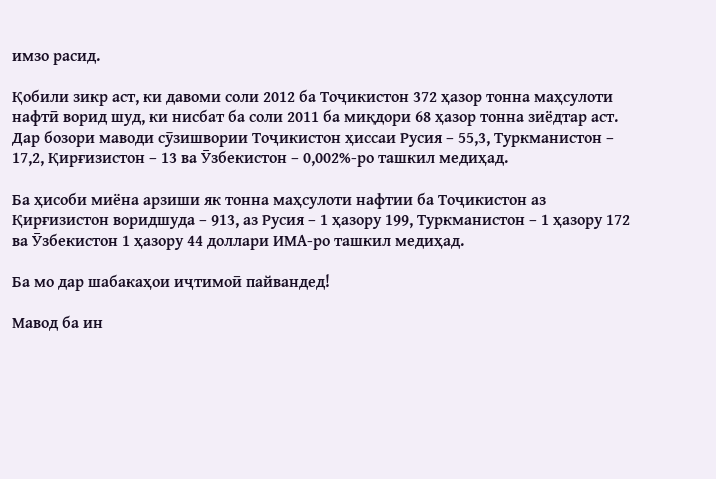имзо расид.

Қобили зикр аст, ки давоми соли 2012 ба Тоҷикистон 372 ҳазор тонна маҳсулоти нафтӣ ворид шуд, ки нисбат ба соли 2011 ба миқдори 68 ҳазор тонна зиёдтар аст. Дар бозори маводи сӯзишвории Тоҷикистон ҳиссаи Русия – 55,3, Туркманистон – 17,2, Қирғизистон – 13 ва Ӯзбекистон – 0,002%-ро ташкил медиҳад.

Ба ҳисоби миёна арзиши як тонна маҳсулоти нафтии ба Тоҷикистон аз Қирғизистон воридшуда – 913, аз Русия – 1 ҳазору 199, Туркманистон – 1 ҳазору 172 ва Ӯзбекистон 1 ҳазору 44 доллари ИМА-ро ташкил медиҳад.

Ба мо дар шабакаҳои иҷтимоӣ пайвандед!

Мавод ба ин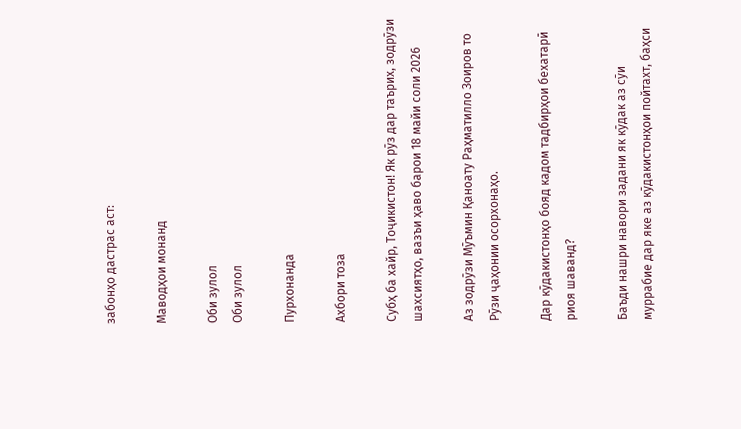забонҳо дастрас аст:

Маводҳои монанд

Оби зулол
Оби зулол

Пурхонанда

Ахбори тоза

Субҳ ба хайр, Тоҷикистон! Як рӯз дар таърих, зодрӯзи шахсиятҳо, вазъи ҳаво барои 18 майи соли 2026

Аз зодрӯзи Мӯъмин Қаноату Раҳматилло Зоиров то Рӯзи ҷаҳонии осорхонаҳо.

Дар кӯдакистонҳо бояд кадом тадбирҳои бехатарӣ риоя шаванд?

Баъди нашри навори задани як кӯдак аз сӯи муррабие дар яке аз кӯдакистонҳои пойтахт, баҳси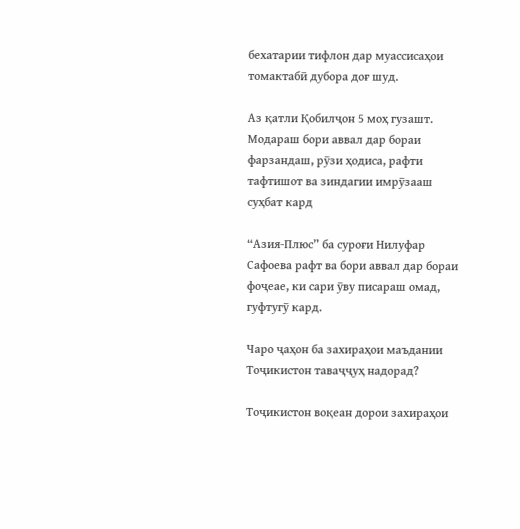бехатарии тифлон дар муассисаҳои томактабӣ дубора доғ шуд.

Аз қатли Қобилҷон 5 моҳ гузашт. Модараш бори аввал дар бораи фарзандаш, рӯзи ҳодиса, рафти тафтишот ва зиндагии имрӯзааш суҳбат кард

“Азия-Плюс” ба суроғи Нилуфар Сафоева рафт ва бори аввал дар бораи фоҷеае, ки сари ӯву писараш омад, гуфтугӯ кард.

Чаро ҷаҳон ба захираҳои маъдании Тоҷикистон таваҷҷуҳ надорад?

Тоҷикистон воқеан дорои захираҳои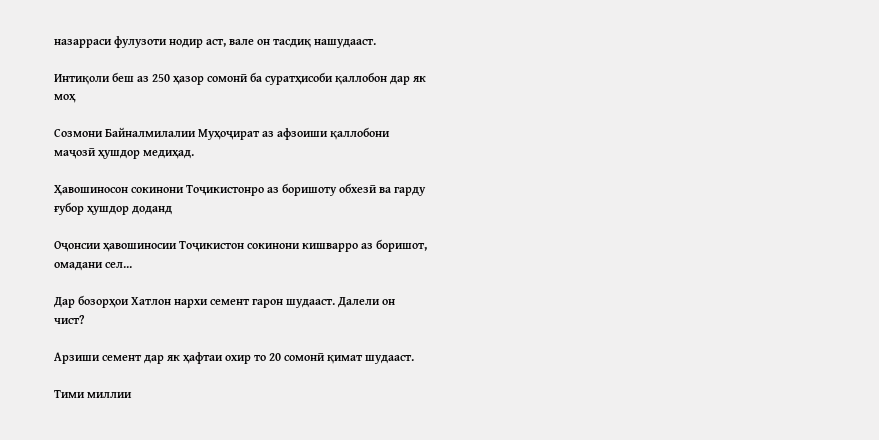назарраси фулузоти нодир аст, вале он тасдиқ нашудааст.

Интиқоли беш аз 250 ҳазор сомонӣ ба суратҳисоби қаллобон дар як моҳ

Созмони Байналмилалии Муҳоҷират аз афзоиши қаллобони маҷозӣ ҳушдор медиҳад.

Ҳавошиносон сокинони Тоҷикистонро аз боришоту обхезӣ ва гарду ғубор ҳушдор доданд

Оҷонсии ҳавошиносии Тоҷикистон сокинони кишварро аз боришот, омадани сел...

Дар бозорҳои Хатлон нархи семент гарон шудааст. Далели он чист?

Арзиши семент дар як ҳафтаи охир то 20 сомонӣ қимат шудааст.

Тими миллии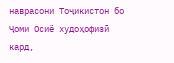наврасони Тоҷикистон бо Ҷоми Осиё худоҳофизӣ кард,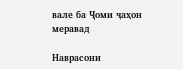вале ба Ҷоми ҷаҳон меравад

Наврасони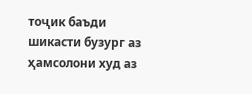тоҷик баъди шикасти бузург аз ҳамсолони худ аз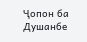Ҷопон ба Душанбе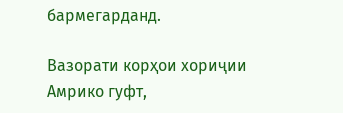бармегарданд.

Вазорати корҳои хориҷии Амрико гуфт,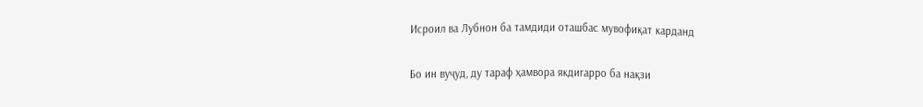Исроил ва Лубнон ба тамдиди оташбас мувофиқат карданд

Бо ин вуҷуд, ду тараф ҳамвора якдигарро ба нақзи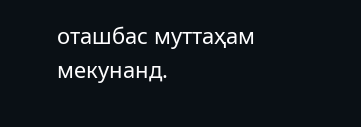оташбас муттаҳам мекунанд.